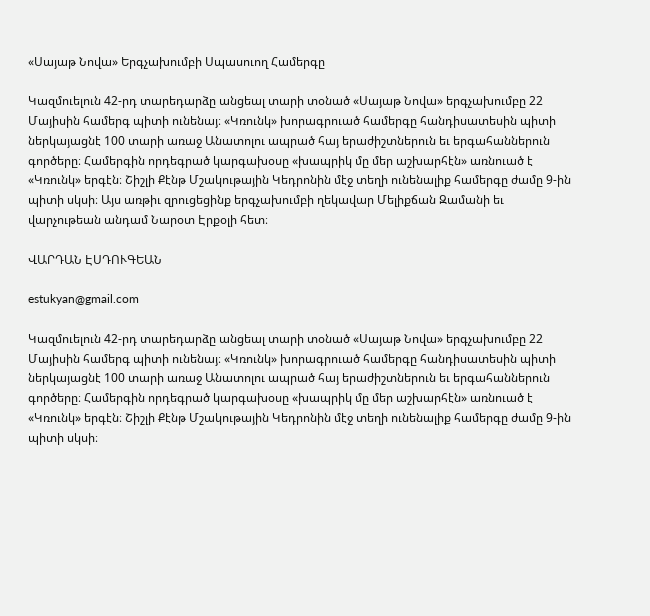«Սայաթ Նովա» Երգչախումբի Սպասուող Համերգը

Կազմուելուն 42-րդ տարեդարձը անցեալ տարի տօնած «Սայաթ Նովա» երգչախումբը 22 Մայիսին համերգ պիտի ունենայ։ «Կռունկ» խորագրուած համերգը հանդիսատեսին պիտի ներկայացնէ 100 տարի առաջ Անատոլու ապրած հայ երաժիշտներուն եւ երգահաններուն գործերը։ Համերգին որդեգրած կարգախօսը «խապրիկ մը մեր աշխարհէն» առնուած է «Կռունկ» երգէն։ Շիշլի Քէնթ Մշակութային Կեդրոնին մէջ տեղի ունենալիք համերգը ժամը 9-ին պիտի սկսի։ Այս առթիւ զրուցեցինք երգչախումբի ղեկավար Մելիքճան Զամանի եւ վարչութեան անդամ Նարօտ Էրքօլի հետ։

ՎԱՐԴԱՆ ԷՍԴՈՒԳԵԱՆ

estukyan@gmail.com

Կազմուելուն 42-րդ տարեդարձը անցեալ տարի տօնած «Սայաթ Նովա» երգչախումբը 22 Մայիսին համերգ պիտի ունենայ։ «Կռունկ» խորագրուած համերգը հանդիսատեսին պիտի ներկայացնէ 100 տարի առաջ Անատոլու ապրած հայ երաժիշտներուն եւ երգահաններուն գործերը։ Համերգին որդեգրած կարգախօսը «խապրիկ մը մեր աշխարհէն» առնուած է «Կռունկ» երգէն։ Շիշլի Քէնթ Մշակութային Կեդրոնին մէջ տեղի ունենալիք համերգը ժամը 9-ին պիտի սկսի։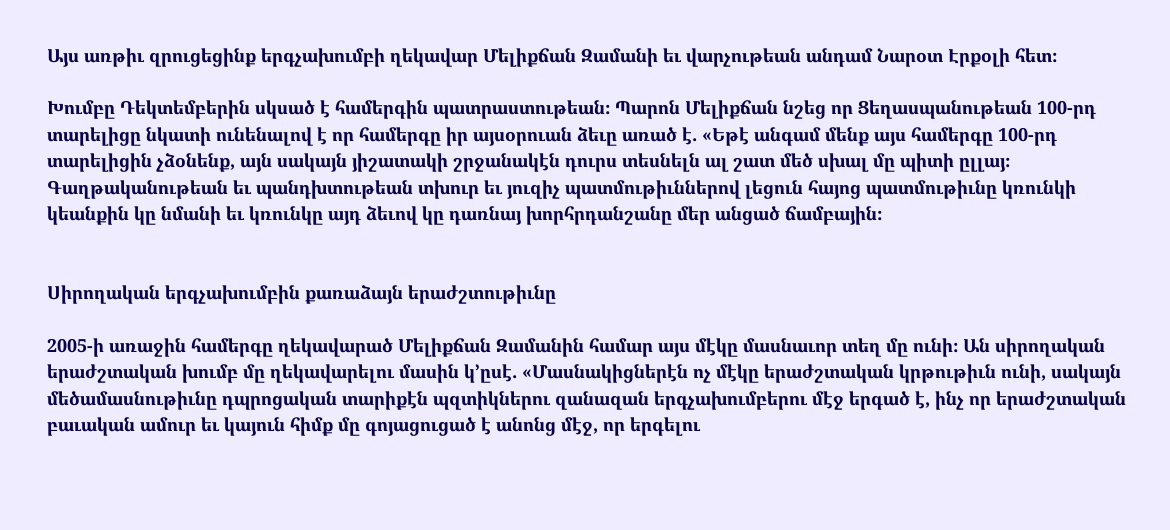Այս առթիւ զրուցեցինք երգչախումբի ղեկավար Մելիքճան Զամանի եւ վարչութեան անդամ Նարօտ Էրքօլի հետ։

Խումբը Դեկտեմբերին սկսած է համերգին պատրաստութեան։ Պարոն Մելիքճան նշեց որ Ցեղասպանութեան 100-րդ տարելիցը նկատի ունենալով է որ համերգը իր այսօրուան ձեւը առած է. «Եթէ անգամ մենք այս համերգը 100-րդ տարելիցին չձօնենք, այն սակայն յիշատակի շրջանակէն դուրս տեսնելն ալ շատ մեծ սխալ մը պիտի ըլլայ։ Գաղթականութեան եւ պանդխտութեան տխուր եւ յուզիչ պատմութիւններով լեցուն հայոց պատմութիւնը կռունկի կեանքին կը նմանի եւ կռունկը այդ ձեւով կը դառնայ խորհրդանշանը մեր անցած ճամբային։


Սիրողական երգչախումբին քառաձայն երաժշտութիւնը

2005-ի առաջին համերգը ղեկավարած Մելիքճան Զամանին համար այս մէկը մասնաւոր տեղ մը ունի։ Ան սիրողական երաժշտական խումբ մը ղեկավարելու մասին կ՚ըսէ. «Մասնակիցներէն ոչ մէկը երաժշտական կրթութիւն ունի, սակայն մեծամասնութիւնը դպրոցական տարիքէն պզտիկներու զանազան երգչախումբերու մէջ երգած է, ինչ որ երաժշտական բաւական ամուր եւ կայուն հիմք մը գոյացուցած է անոնց մէջ, որ երգելու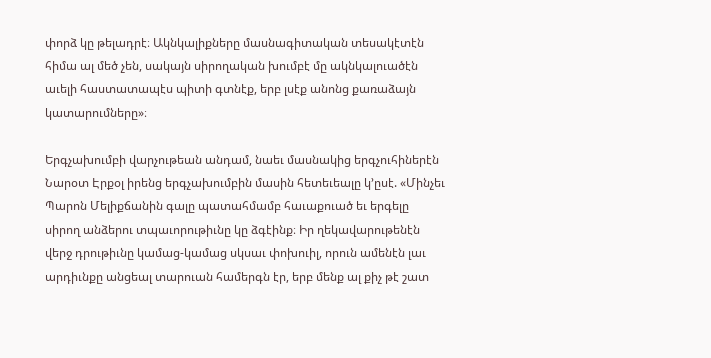փորձ կը թելադրէ։ Ակնկալիքները մասնագիտական տեսակէտէն հիմա ալ մեծ չեն, սակայն սիրողական խումբէ մը ակնկալուածէն աւելի հաստատապէս պիտի գտնէք, երբ լսէք անոնց քառաձայն կատարումները»։

Երգչախումբի վարչութեան անդամ, նաեւ մասնակից երգչուհիներէն Նարօտ Էրքօլ իրենց երգչախումբին մասին հետեւեալը կ՚ըսէ. «Մինչեւ Պարոն Մելիքճանին գալը պատահմամբ հաւաքուած եւ երգելը սիրող անձերու տպաւորութիւնը կը ձգէինք։ Իր ղեկավարութենէն վերջ դրութիւնը կամաց-կամաց սկսաւ փոխուիլ, որուն ամենէն լաւ արդիւնքը անցեալ տարուան համերգն էր, երբ մենք ալ քիչ թէ շատ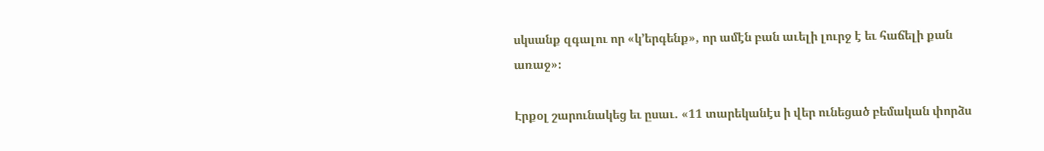սկսանք զգալու որ «կ՚երգենք», որ ամէն բան աւելի լուրջ է եւ հաճելի քան առաջ»։

Էրքօլ շարունակեց եւ ըսաւ. «11 տարեկանէս ի վեր ունեցած բեմական փորձս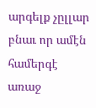արգելք չըլլար բնաւ որ ամէն համերգէ առաջ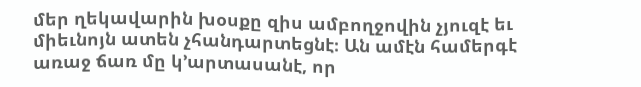մեր ղեկավարին խօսքը զիս ամբողջովին չյուզէ եւ միեւնոյն ատեն չհանդարտեցնէ։ Ան ամէն համերգէ առաջ ճառ մը կ՚արտասանէ, որ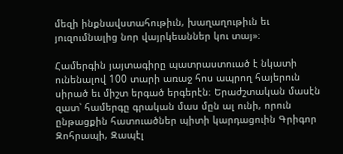մեզի ինքնավստահութիւն, խաղաղութիւն եւ յուզումնալից նոր վայրկեաններ կու տայ»։

Համերգին յայտագիրը պատրաստուած է նկատի ունենալով 100 տարի առաջ հոս ապրող հայերուն սիրած եւ միշտ երգած երգերէն։ Երաժշտական մասէն զատ՝ համերգը գրական մաս մըն ալ ունի, որուն ընթացքին հատուածներ պիտի կարդացուին Գրիգոր Զոհրապի, Զապէլ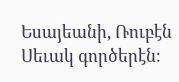Եսայեանի, Ռուբէն Սեւակ գործերէն։